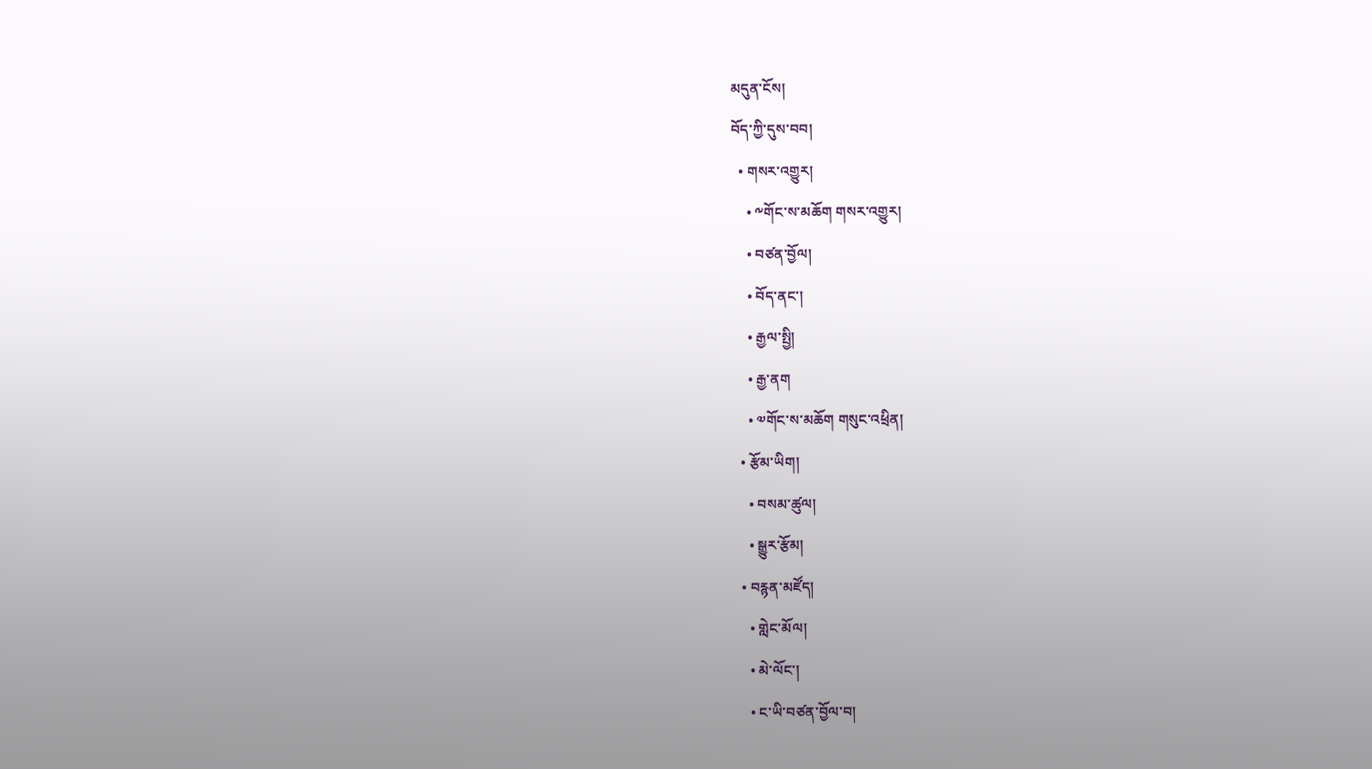མདུན་ངོས།
བོད་ཀྱི་དུས་བབ།
  • གསར་འགྱུར།
    • ༸གོང་ས་མཆོག གསར་འགྱུར།
    • བཙན་བྱོལ།
    • བོད་ནང་།
    • རྒྱལ་སྤྱི།
    • རྒྱ་ནག
    • ༧གོང་ས་མཆོག གསུང་འཕྲིན།
  • རྩོམ་ཡིག།
    • བསམ་ཚུལ།
    • སྒྱུར་རྩོམ།
  • བརྙན་མཛོད།
    • གླེང་མོལ།
    • མེ་ལོང་།
    • ང་ཡི་བཙན་བྱོལ་བ།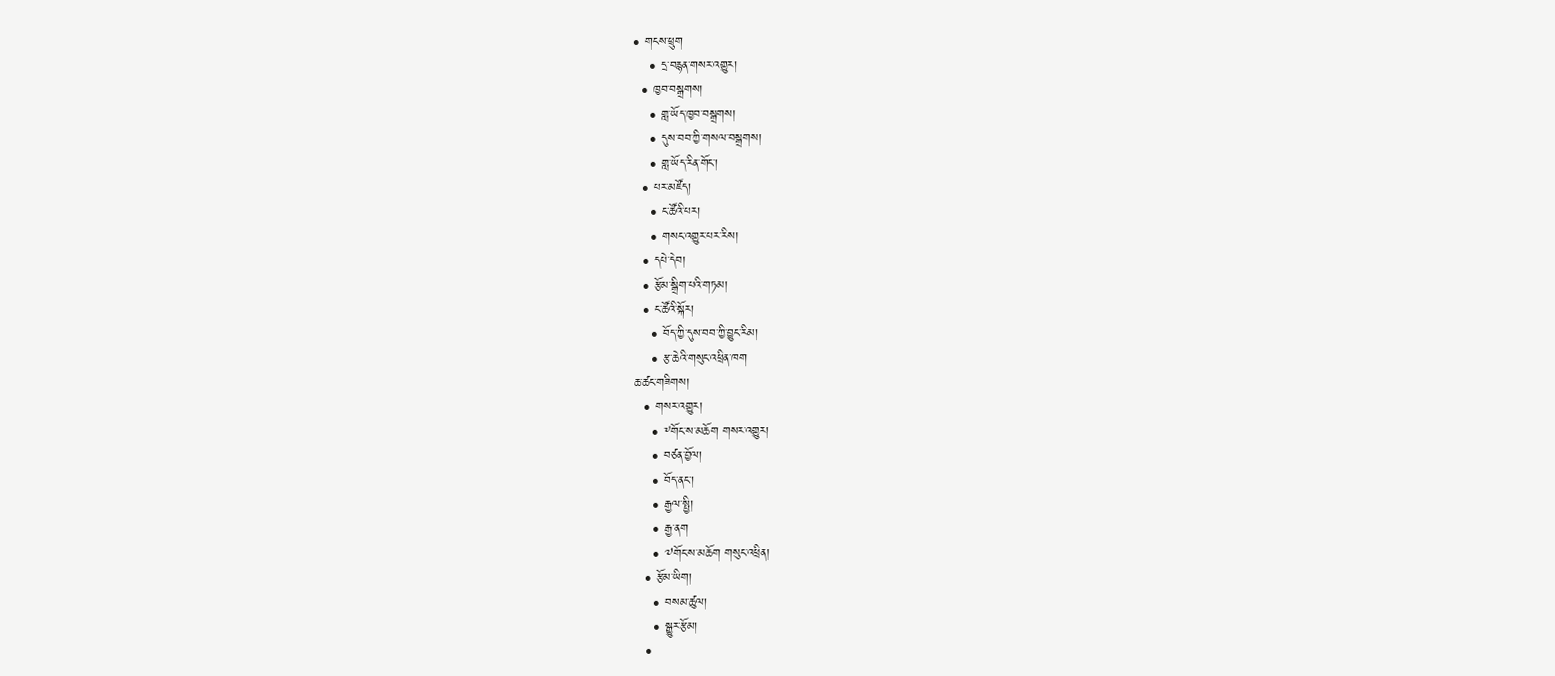• གངས་ཕྲུག
    • དྲ་བརྙན་གསར་འགྱུར།
  • ཁྱབ་བསྒྲགས།
    • གླ་ཡོད་ཁྱབ་བསྒྲགས།
    • དུས་བབ་ཀྱི་གསལ་བསྒྲགས།
    • གླ་ཡོད་རིན་གོང་།
  • པར་མཛོད།
    • ང་ཚོའི་པར།
    • གསང་འགྱུར་པར་རིས།
  • དཔེ་དེབ།
  • རྩོམ་སྒྲིག་པའི་གཏམ།
  • ང་ཚོའི་སྐོར།
    • བོད་ཀྱི་དུས་བབ་ཀྱི་བྱུང་རིམ།
    • རྩ་ཆེའི་གསུང་འཕྲིན་ཁག
ཆ་ཚང་གཟིགས།
  • གསར་འགྱུར།
    • ༸གོང་ས་མཆོག གསར་འགྱུར།
    • བཙན་བྱོལ།
    • བོད་ནང་།
    • རྒྱལ་སྤྱི།
    • རྒྱ་ནག
    • ༧གོང་ས་མཆོག གསུང་འཕྲིན།
  • རྩོམ་ཡིག།
    • བསམ་ཚུལ།
    • སྒྱུར་རྩོམ།
  •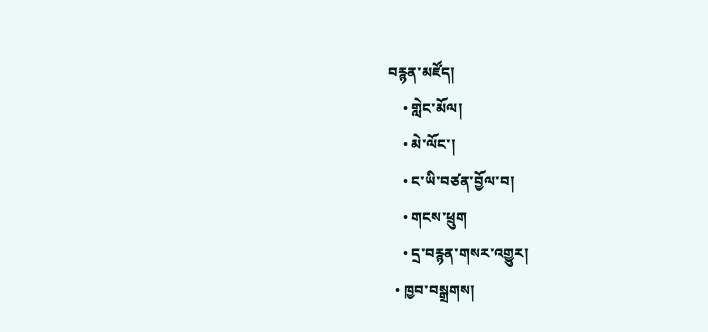བརྙན་མཛོད།
    • གླེང་མོལ།
    • མེ་ལོང་།
    • ང་ཡི་བཙན་བྱོལ་བ།
    • གངས་ཕྲུག
    • དྲ་བརྙན་གསར་འགྱུར།
  • ཁྱབ་བསྒྲགས།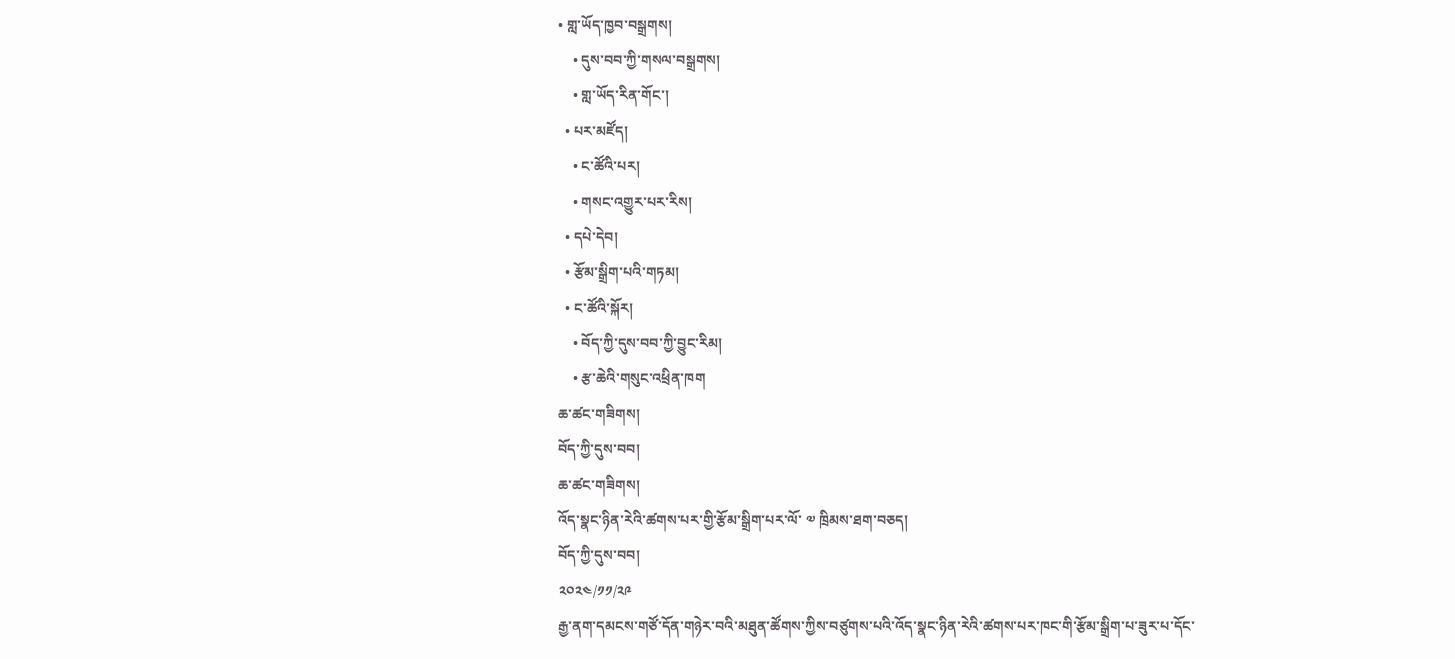• གླ་ཡོད་ཁྱབ་བསྒྲགས།
    • དུས་བབ་ཀྱི་གསལ་བསྒྲགས།
    • གླ་ཡོད་རིན་གོང་།
  • པར་མཛོད།
    • ང་ཚོའི་པར།
    • གསང་འགྱུར་པར་རིས།
  • དཔེ་དེབ།
  • རྩོམ་སྒྲིག་པའི་གཏམ།
  • ང་ཚོའི་སྐོར།
    • བོད་ཀྱི་དུས་བབ་ཀྱི་བྱུང་རིམ།
    • རྩ་ཆེའི་གསུང་འཕྲིན་ཁག
ཆ་ཚང་གཟིགས།
བོད་ཀྱི་དུས་བབ།
ཆ་ཚང་གཟིགས།
འོད་སྣང་ཉིན་རེའི་ཚགས་པར་གྱི་རྩོམ་སྒྲིག་པར་ལོ་ ༧ ཁྲིམས་ཐག་བཅད།
བོད་ཀྱི་དུས་བབ།
༢༠༢༤/༡༡/༢༩
རྒྱ་ནག་དམངས་གཙོ་དོན་གཉེར་བའི་མཐུན་ཚོགས་ཀྱིས་བཙུགས་པའི་འོད་སྣང་ཉིན་རེའི་ཚགས་པར་ཁང་གི་རྩོམ་སྒྲིག་པ་ཟུར་པ་དོང་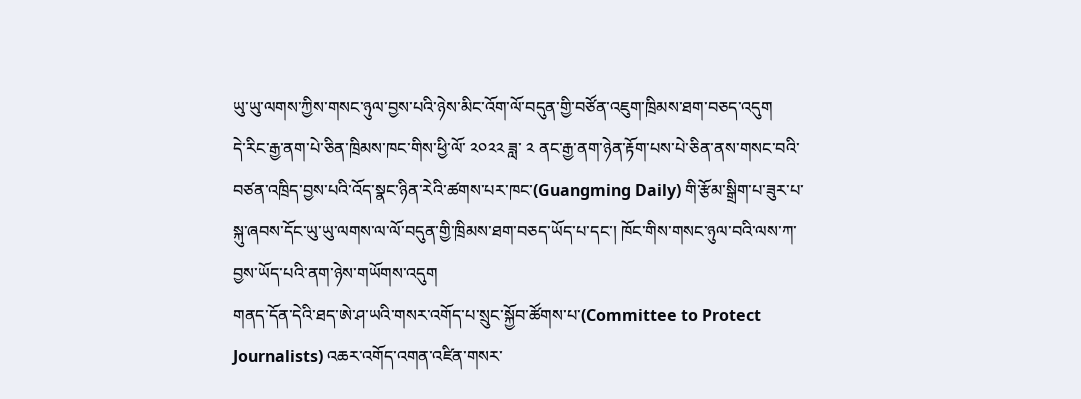ཡུ་ཡུ་ལགས་ཀྱིས་གསང་ཉུལ་བྱས་པའི་ཉེས་མིང་འོག་ལོ་བདུན་གྱི་བཙོན་འཇུག་ཁྲིམས་ཐག་བཅད་འདུག
དེ་རིང་རྒྱ་ནག་པེ་ཅིན་ཁྲིམས་ཁང་གིས་ཕྱི་ལོ་ ༢༠༢༢ ཟླ་ ༢ ནང་རྒྱ་ནག་ཉེན་རྟོག་པས་པེ་ཅིན་ནས་གསང་བའི་བཙན་འཁྲིད་བྱས་པའི་འོད་སྣང་ཉིན་རེའི་ཚགས་པར་ཁང་(Guangming Daily) གི་རྩོམ་སྒྲིག་པ་ཟུར་པ་སྐུ་ཞབས་དོང་ཡུ་ཡུ་ལགས་ལ་ལོ་བདུན་གྱི་ཁྲིམས་ཐག་བཅད་ཡོད་པ་དང་། ཁོང་གིས་གསང་ཉུལ་བའི་ལས་ཀ་བྱས་ཡོད་པའི་ནག་ཉེས་གཡོགས་འདུག
གནད་དོན་དེའི་ཐད་ཨེ་ཤ་ཡའི་གསར་འགོད་པ་སྲུང་སྐྱོབ་ཚོགས་པ་(Committee to Protect Journalists) འཆར་འགོད་འགན་འཛིན་གསར་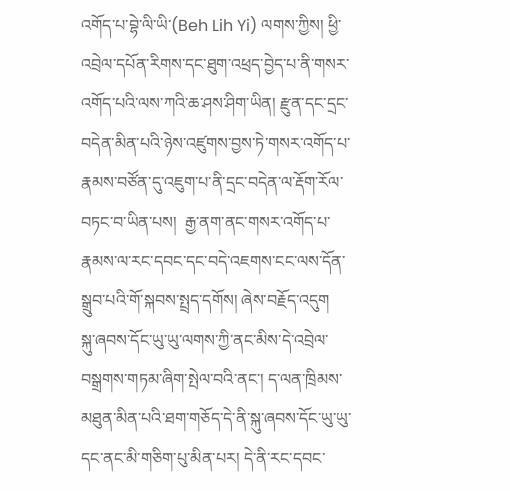འགོད་པ་བྷེ་ལི་ཡི་(Beh Lih Yi) ལགས་ཀྱིས། ཕྱི་འབྲེལ་དཔོན་རིགས་དང་ཐུག་འཕྲད་བྱེད་པ་ནི་གསར་འགོད་པའི་ལས་ཀའི་ཆ་ཤས་ཤིག་ཡིན། རྫུན་དང་དྲང་བདེན་མིན་པའི་ཉེས་འཛུགས་བྱས་ཏེ་གསར་འགོད་པ་རྣམས་བཙོན་དུ་འཇུག་པ་ནི་དྲང་བདེན་ལ་རྡོག་རོལ་བཏང་བ་ཡིན་པས།  རྒྱ་ནག་ནང་གསར་འགོད་པ་རྣམས་ལ་རང་དབང་དང་བདེ་འཇགས་ངང་ལས་དོན་སྒྲུབ་པའི་གོ་སྐབས་སྤྲད་དགོས། ཞེས་བརྗོད་འདུག
སྐུ་ཞབས་དོང་ཡུ་ཡུ་ལགས་ཀྱི་ནང་མིས་དེ་འབྲེལ་བསྒྲགས་གཏམ་ཞིག་སྤེལ་བའི་ནང་། ད་ལན་ཁྲིམས་མཐུན་མིན་པའི་ཐག་གཅོད་དེ་ནི་སྐུ་ཞབས་དོང་ཡུ་ཡུ་དང་ནང་མི་གཅིག་པུ་མིན་པར། དེ་ནི་རང་དབང་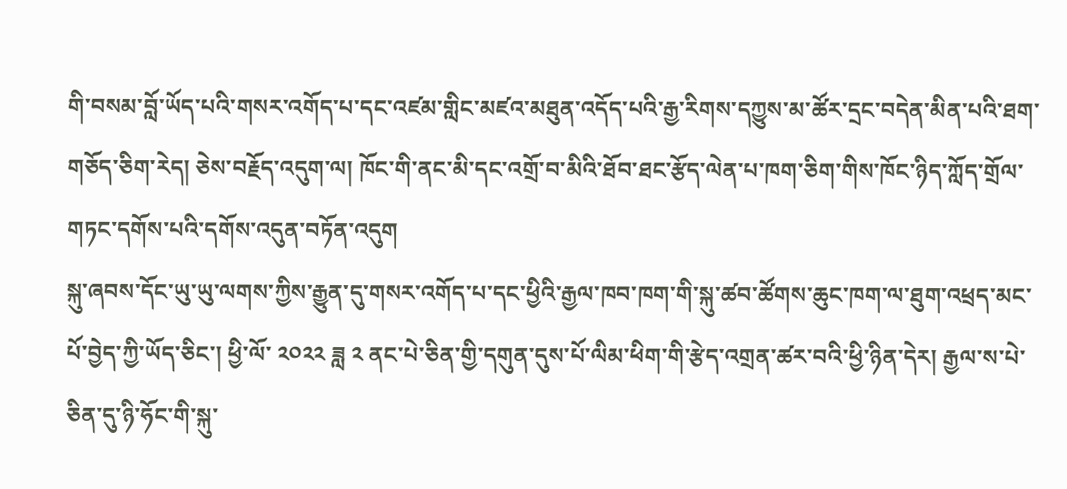གི་བསམ་བློ་ཡོད་པའི་གསར་འགོད་པ་དང་འཛམ་གླིང་མཛའ་མཐུན་འདོད་པའི་རྒྱ་རིགས་དཀྱུས་མ་ཚོར་དྲང་བདེན་མིན་པའི་ཐག་གཅོད་ཅིག་རེད། ཅེས་བརྗོད་འདུག་ལ། ཁོང་གི་ནང་མི་དང་འགྲོ་བ་མིའི་ཐོབ་ཐང་རྩོད་ལེན་པ་ཁག་ཅིག་གིས་ཁོང་ཉིད་ཀློད་གྲོལ་གཏང་དགོས་པའི་དགོས་འདུན་བཏོན་འདུག
སྐུ་ཞབས་དོང་ཡུ་ཡུ་ལགས་ཀྱིས་རྒྱུན་དུ་གསར་འགོད་པ་དང་ཕྱིའི་རྒྱལ་ཁབ་ཁག་གི་སྐུ་ཚབ་ཚོགས་ཆུང་ཁག་ལ་ཐུག་འཕྲད་མང་པོ་བྱེད་ཀྱི་ཡོད་ཅིང་། ཕྱི་ལོ་ ༢༠༢༢ ཟླ ༢ ནང་པེ་ཅིན་གྱི་དགུན་དུས་པོ་ལིམ་ཕིག་གི་རྩེད་འགྲན་ཚར་བའི་ཕྱི་ཉིན་དེར། རྒྱལ་ས་པེ་ཅིན་དུ་ཉི་ཧོང་གི་སྐུ་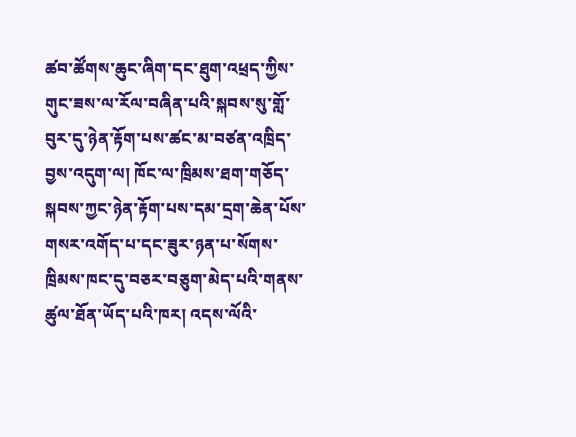ཚབ་ཚོགས་ཆུང་ཞིག་དང་ཐུག་འཕྲད་ཀྱིས་གུང་ཟས་ལ་རོལ་བཞིན་པའི་སྐབས་སུ་གློ་བུར་དུ་ཉེན་རྟོག་པས་ཚང་མ་བཙན་འཁྲིད་བྱས་འདུག་ལ། ཁོང་ལ་ཁྲིམས་ཐག་གཅོད་སྐབས་ཀྱང་ཉེན་རྟོག་པས་དམ་དྲག་ཆེན་པོས་གསར་འགོད་པ་དང་ཟུར་ཉན་པ་སོགས་ཁྲིམས་ཁང་དུ་བཅར་བཅུག་མེད་པའི་གནས་ཚུལ་ཐོན་ཡོད་པའི་ཁར། འདས་ལོའི་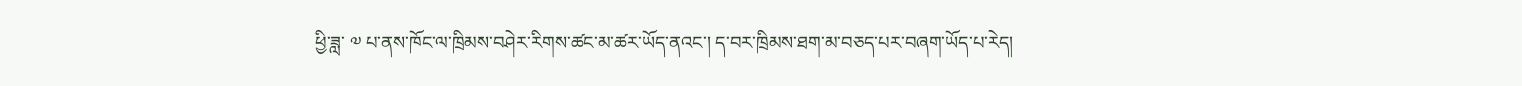ཕྱི་ཟླ་ ༧ པ་ནས་ཁོང་ལ་ཁྲིམས་བཤེར་རིགས་ཚང་མ་ཚར་ཡོད་ནའང་། ད་བར་ཁྲིམས་ཐག་མ་བཅད་པར་བཞག་ཡོད་པ་རེད།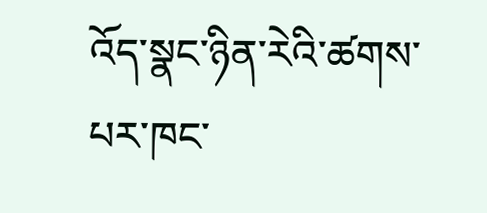འོད་སྣང་ཉིན་རེའི་ཚགས་པར་ཁང་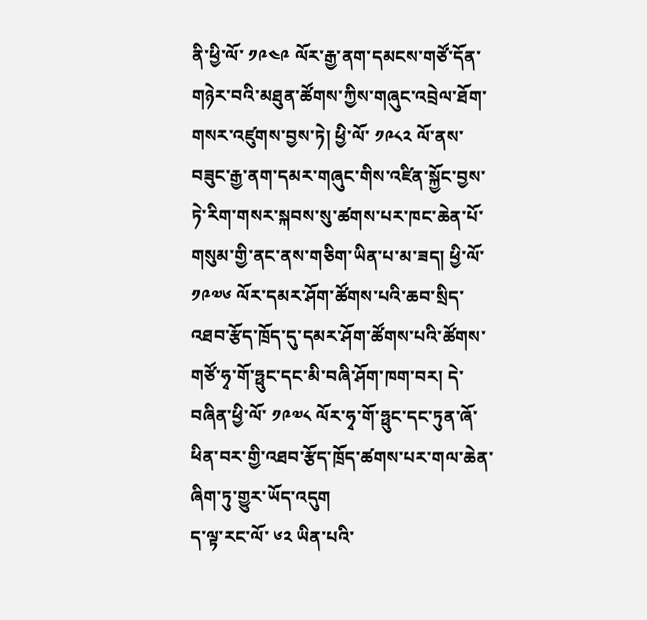ནི་ཕྱི་ལོ་ ༡༩༤༩ ལོར་རྒྱ་ནག་དམངས་གཙོ་དོན་གཉེར་བའི་མཐུན་ཚོགས་ཀྱིས་གཞུང་འབྲེལ་ཐོག་གསར་འཛུགས་བྱས་ཏེ། ཕྱི་ལོ་ ༡༩༨༢ ལོ་ནས་བཟུང་རྒྱ་ནག་དམར་གཞུང་གིས་འཛིན་སྐྱོང་བྱས་ཏེ་རིག་གསར་སྐབས་སུ་ཚགས་པར་ཁང་ཆེན་པོ་གསུམ་གྱི་ནང་ནས་གཅིག་ཡིན་པ་མ་ཟད། ཕྱི་ལོ་ ༡༩༧༦ ལོར་དམར་ཤོག་ཚོགས་པའི་ཆབ་སྲིད་འཐབ་རྩོད་ཁྲོད་དུ་དམར་ཤོག་ཚོགས་པའི་ཚོགས་གཙོ་ཧྭ་གོ་ཧྥུང་དང་མི་བཞི་ཤོག་ཁག་བར། དེ་བཞིན་ཕྱི་ལོ་ ༡༩༧༨ ལོར་ཧྭ་གོ་ཧྥུང་དང་ཏུན་ཞོ་ཕིན་བར་གྱི་འཐབ་རྩོད་ཁྲོད་ཚགས་པར་གལ་ཆེན་ཞིག་ཏུ་གྱུར་ཡོད་འདུག
ད་ལྟ་རང་ལོ་ ༦༢ ཡིན་པའི་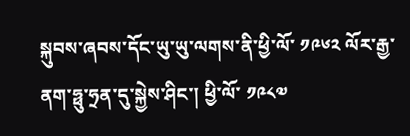སྐུབས་ཞབས་དོང་ཡུ་ཡུ་ལགས་ནི་ཕྱི་ལོ་ ༡༩༦༢ ལོར་རྒྱ་ནག་ཧྥུ་ཧྲན་དུ་སྐྱེས་ཤིང་། ཕྱི་ལོ་ ༡༩༨༧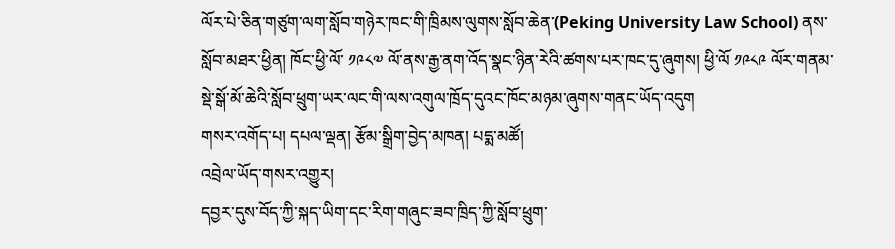ལོར་པེ་ཅིན་གཙུག་ལག་སློབ་གཉེར་ཁང་གི་ཁྲིམས་ལུགས་སློབ་ཆེན་(Peking University Law School) ནས་སློབ་མཐར་ཕྱིན། ཁོང་ཕྱི་ལོ་ ༡༩༨༧ ལོ་ནས་རྒྱ་ནག་འོད་སྣང་ཉིན་རེའི་ཚགས་པར་ཁང་དུ་ཞུགས། ཕྱི་ལོ ༡༩༨༩ ལོར་གནམ་སྡེ་སྒོ་མོ་ཆེའི་སློབ་ཕྲུག་ཡར་ལང་གི་ལས་འགུལ་ཁྲོད་དུའང་ཁོང་མཉམ་ཞུགས་གནང་ཡོད་འདུག
གསར་འགོད་པ། དཔལ་ལྡན། རྩོམ་སྒྲིག་བྱེད་མཁན། པདྨ་མཚོ།
འབྲེལ་ཡོད་གསར་འགྱུར།
དབྱར་དུས་བོད་ཀྱི་སྐད་ཡིག་དང་རིག་གཞུང་ཟབ་ཁྲིད་ཀྱི་སློབ་ཕྲུག་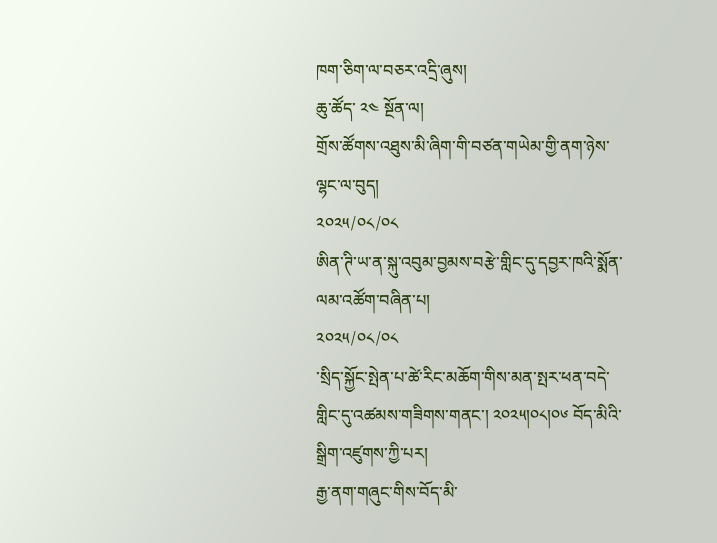ཁག་ཅིག་ལ་བཅར་འདྲི་ཞུས།
ཆུ་ཚོད་ ༢༤ སྔོན་ལ།
གྲོས་ཚོགས་འཐུས་མི་ཞིག་གི་བཙན་གཡེམ་གྱི་ནག་ཉེས་ལྷང་ལ་བུད།
༢༠༢༥/༠༨/༠༨
ཨིན་ཊི་ཡ་ན་སྐུ་འབུམ་བྱམས་བརྩེ་གླིང་དུ་དབྱར་ཁའི་སྨོན་ལམ་འཚོག་བཞིན་པ།
༢༠༢༥/༠༨/༠༨
་སྲིད་སྐྱོང་སྤེན་པ་ཚེ་རིང་མཆོག་གིས་མན་སྤར་ཕན་བདེ་གླིང་དུ་འཚམས་གཟིགས་གནང་། ༢༠༢༥།༠༨།༠༦ བོད་མིའི་སྒྲིག་འཛུགས་ཀྱི་པར།
རྒྱ་ནག་གཞུང་གིས་བོད་མི་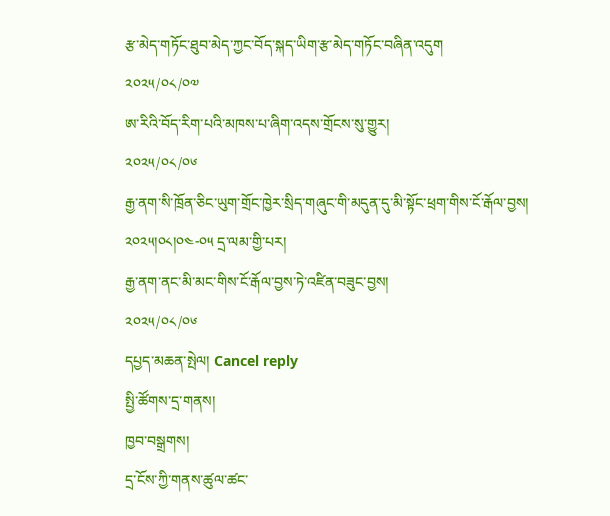རྩ་མེད་གཏོང་ཐུབ་མེད་ཀྱང་བོད་སྐད་ཡིག་རྩ་མེད་གཏོང་བཞིན་འདུག
༢༠༢༥/༠༨/༠༧
ཨ་རིའི་བོད་རིག་པའི་མཁས་པ་ཞིག་འདས་གྲོངས་སུ་གྱུར།
༢༠༢༥/༠༨/༠༦
རྒྱ་ནག་སི་ཁྲོན་ཅིང་ཡུག་གྲོང་ཁྱེར་སྲིད་གཞུང་གི་མདུན་དུ་མི་སྟོང་ཕྲག་གིས་ངོ་རྒོལ་བྱས། ༢༠༢༥།༠༨།༠༤-༠༥ དྲ་ལམ་གྱི་པར།
རྒྱ་ནག་ནང་མི་མང་གིས་ངོ་རྒོལ་བྱས་ཏེ་འཛིན་བཟུང་བྱས།
༢༠༢༥/༠༨/༠༦
དཔྱད་མཆན་སྤེལ། Cancel reply
སྤྱི་ཚོགས་དྲ་གནས།
ཁྱབ་བསྒྲགས།
དྲ་ངོས་ཀྱི་གནས་ཚུལ་ཚང་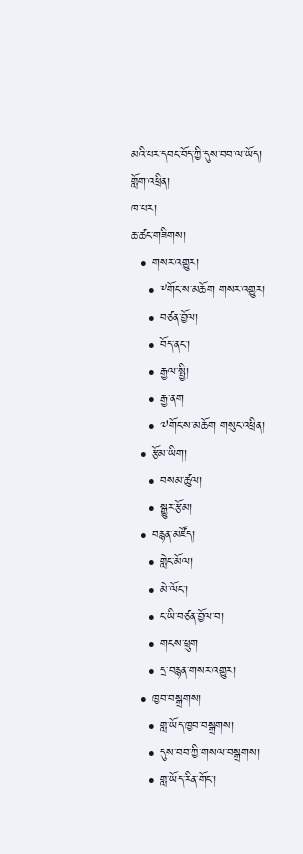མའི་པར་དབང་བོད་ཀྱི་དུས་བབ་ལ་ཡོད།
གློག་འཕྲིན།
ཁ་པར།
ཆ་ཚང་གཟིགས།
  • གསར་འགྱུར།
    • ༸གོང་ས་མཆོག གསར་འགྱུར།
    • བཙན་བྱོལ།
    • བོད་ནང་།
    • རྒྱལ་སྤྱི།
    • རྒྱ་ནག
    • ༧གོང་ས་མཆོག གསུང་འཕྲིན།
  • རྩོམ་ཡིག།
    • བསམ་ཚུལ།
    • སྒྱུར་རྩོམ།
  • བརྙན་མཛོད།
    • གླེང་མོལ།
    • མེ་ལོང་།
    • ང་ཡི་བཙན་བྱོལ་བ།
    • གངས་ཕྲུག
    • དྲ་བརྙན་གསར་འགྱུར།
  • ཁྱབ་བསྒྲགས།
    • གླ་ཡོད་ཁྱབ་བསྒྲགས།
    • དུས་བབ་ཀྱི་གསལ་བསྒྲགས།
    • གླ་ཡོད་རིན་གོང་།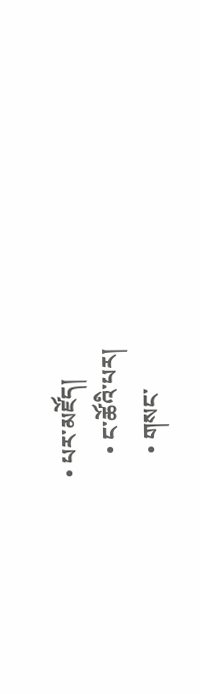• པར་མཛོད།
    • ང་ཚོའི་པར།
    • གསང་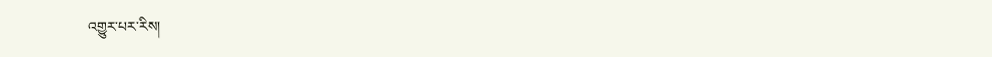འགྱུར་པར་རིས།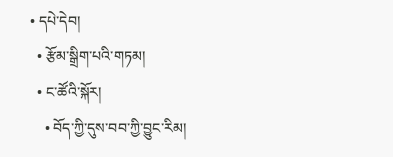• དཔེ་དེབ།
  • རྩོམ་སྒྲིག་པའི་གཏམ།
  • ང་ཚོའི་སྐོར།
    • བོད་ཀྱི་དུས་བབ་ཀྱི་བྱུང་རིམ།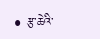• རྩ་ཆེའི་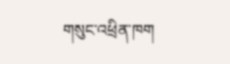གསུང་འཕྲིན་ཁག